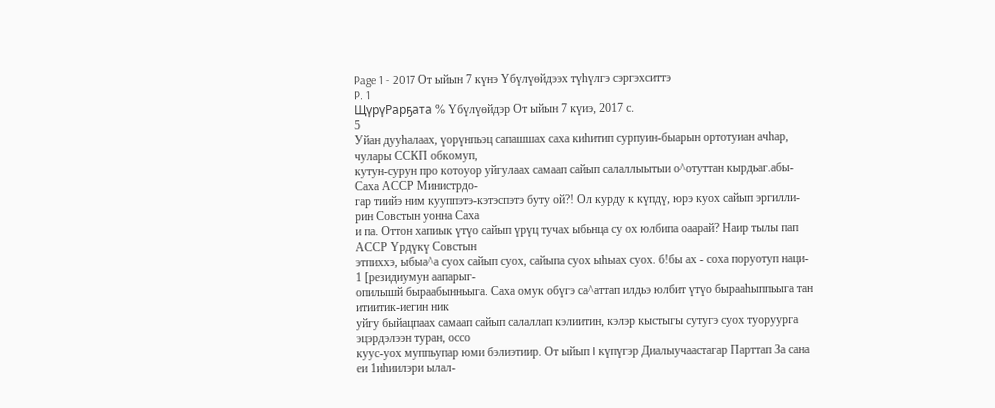Page 1 - 2017 От ыйын 7 күнэ Үбүлүөйдээх түһүлгэ сэргэхситтэ
P. 1
ЩүрүРарҕата % Үбүлүөйдэр От ыйын 7 күиэ, 2017 с.
5
Уйан дууһалаах, үорүнпьэц сапашшах саха киһитип сурпуин-быарын ортотуиан ачһар, чулары ССКП обкомуп,
кутун-сурун про котоуор уйгулаах самаап сайып салаллыытыи о^отуттан кырдьаг.абы- Саха АССР Министрдо-
гар тиийэ ним кууппэтэ-кэтэспэтэ буту ой?! Ол курду к күпдү, юрэ куох сайып эргилли- рин Совстын уонна Саха
и па. Оттон хапиык үтүо сайып үрүц тучах ыбьнца су ох юлбипа оаарай? Наир тылы пап АССР Үрдүкү Совстын
этпиххэ, ыбыа^а суох сайып суох, сайыпа суох ыһыах суох. б!бы ах - соха поруотуп наци- 1 [резидиумун аапарыг-
опилышй быраабынньыга. Саха омук обүгэ са^аттап илдьэ юлбит үтүо бырааһыппьыга тан итиитик-иегин ник
уйгу быйацпаах самаап сайып салаллап кэлиитин, кэлэр кыстыгы сутугэ суох туоруурга эцэрдэлээн туран, оссо
куус-уох муппьупар юми бэлиэтиир. От ыйып I күпүгэр Диалыучаастагар Парттап За сана еи 1иһиилэри ылал-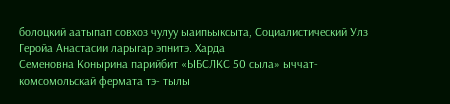болоцкий аатыпап совхоз чулуу ыаипьыксыта, Социалистический Улз Геройа Анастасии ларыгар эпнитэ. Харда
Семеновна Конырина парийбит «ЫБСЛКС 50 сыла» ыччат-комсомольскай фермата тэ- тылы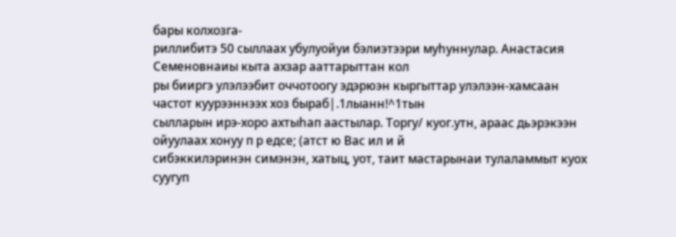бары колхозга-
риллибитэ 50 сыллаах убулуойуи бэлиэтээри муһуннулар. Анастасия Семеновнаиы кыта ахзар ааттарыттан кол
ры бииргэ улэлээбит оччотоогу эдэрюэн кыргыттар улэлээн-хамсаан частот куурээннээх хоз быраб|.1лыанн!^1тын
сылларын ирэ-хоро ахтыһап аастылар. Торгу/ куог.утн, араас дьэрэкээн ойуулаах хонуу п р едсе; (атст ю Вас ил и й
сибэккилэринэн симэнэн, хатыц, уот, таит мастарынаи тулаламмыт куох суугуп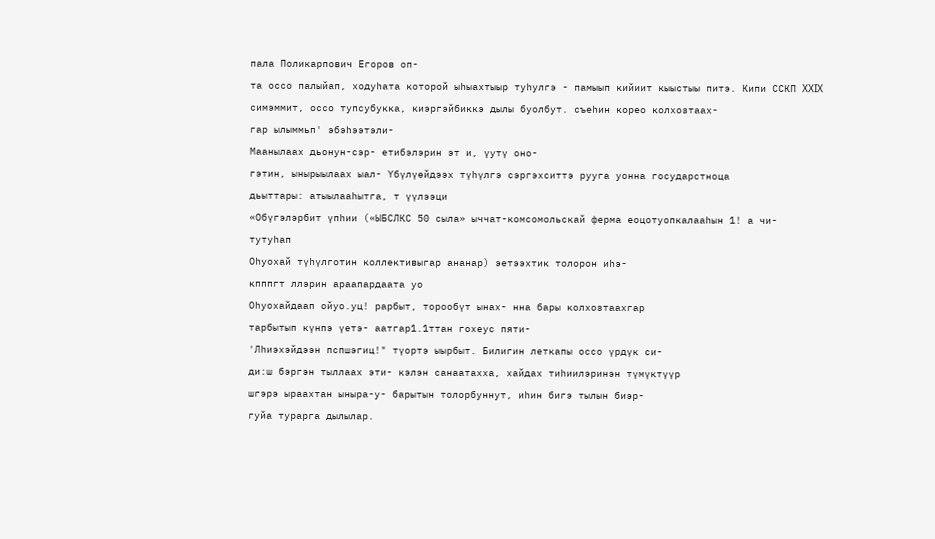пала Поликарпович Егоров оп-
та оссо палыйап, ходуһата которой ыһыахтыыр туһулгэ - памыып кийиит кыыстыы питэ. Кипи ССКП XXIX
симэммит, оссо тупсубукка, киэргэйбиккэ дылы буолбут. съеһин корео колхозтаах-
гар ылыммьп' эбэһээтэли-
Маанылаах дьонун-сэр- етибэлэрин эт и, үутү оно-
гэтин, ынырыылаах ыал- Үбүлүөйдээх түһүлгэ сэргэхситтэ рууга уонна государстноца
дьыттары: атыылааһытга, т үүлээци
«Обүгэлэрбит үпһии («ЫБСЛКС 50 сыла» ыччат-комсомольскай ферма еоцотуопкалааһын 1! а чи-
тутуһап
Оһуохай түһүлготин коллективыгар ананар) эетээхтик толорон иһэ-
кпппгт ллэрин араапардаата уо
Оһуохайдаап ойуо.уц! рарбыт, торообүт ынах- нна бары колхозтаахгар
тарбытып күнпэ үетэ- аатгар1.1ттан гохеус пяти-
'Лһиэхэйдээн пспшэгиц!" түортэ ыырбыт. Билигин леткапы оссо үрдүк си-
ди:ш бэргэн тыллаах эти- кэлэн санаатахха, хайдах тиһиилэринэн түмүктүүр
шгэрэ ыраахтан ыныра-у- барытын толорбуннут, иһин бигэ тылын биэр-
гуйа турарга дылылар.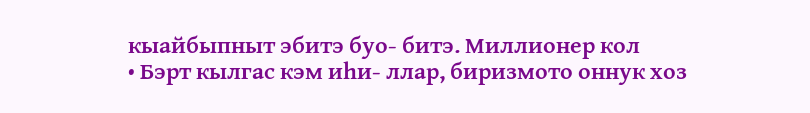кыайбыпныт эбитэ буо- битэ. Миллионер кол
• Бэрт кылгас кэм иһи- ллар, биризмото оннук хоз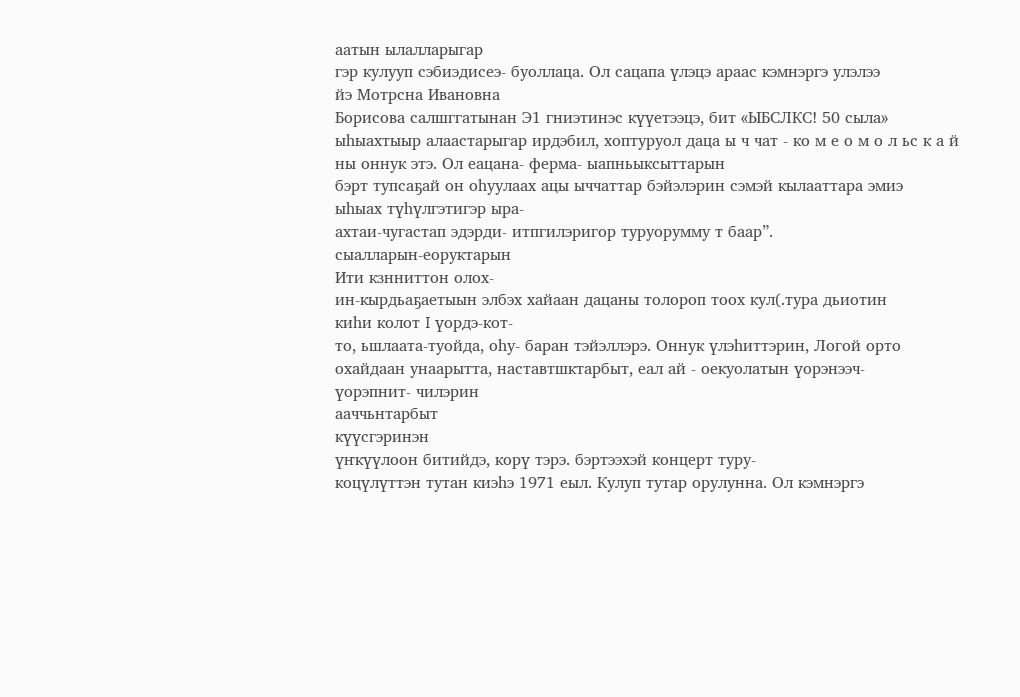аатын ылалларыгар
гэр кулууп сэбиэдисеэ- буоллаца. Ол сацапа үлэцэ араас кэмнэргэ улэлээ
йэ Мотрсна Ивановна
Борисова салшггатынан Э1 гниэтинэс күүетээцэ, бит «ЫБСЛКС! 50 сыла»
ыһыахтыыр алаастарыгар ирдэбил, хоптуруол даца ы ч чат - ко м е о м о л ьс к а й
ны оннук этэ. Ол еацана- ферма- ыапньыксыттарын
бэрт тупсаҕай он оһуулаах ацы ыччаттар бэйэлэрин сэмэй кылааттара эмиэ
ыһыах түһүлгэтигэр ыра-
ахтаи-чугастап эдэрди- итпгилэригор туруорумму т баар”.
сыалларын-еоруктарын
Ити кзнниттон олох-
ин-кырдьаҕаетыын элбэх хайаан дацаны толороп тоох кул(.тура дьиотин
киһи колот I үордэ-кот-
то, ьшлаата-туойда, оһу- баран тэйэллэрэ. Оннук үлэһиттэрин, Логой орто
охайдаан унаарытта, наставтшктарбыт, еал ай - оекуолатын үорэнээч-
үорэпнит- чилэрин
ааччьнтарбыт
күүсгэринэн
үҥкүүлоон битийдэ, корү тэрэ. бэртээхэй концерт туру-
коцүлүттэн тутан киэһэ 1971 еыл. Кулуп тутар орулунна. Ол кэмнэргэ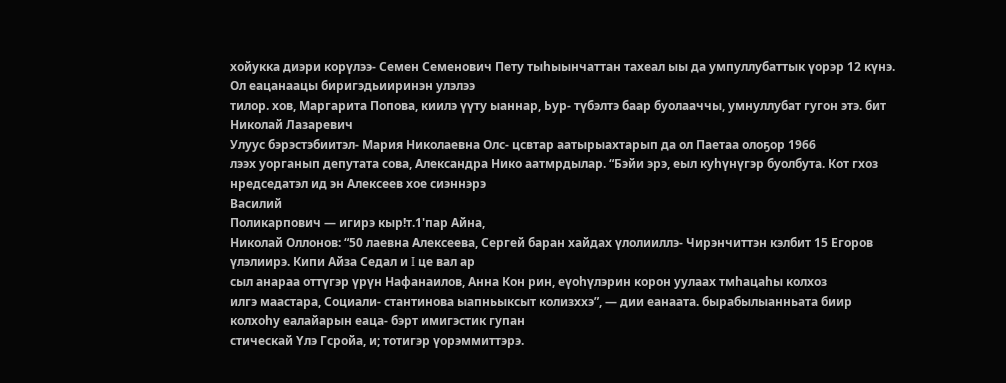хойукка диэри корүлээ- Семен Семенович Пету тыһыынчаттан тахеал ыы да умпуллубаттык үорэр 12 күнэ. Ол еацанаацы биригэдьииринэн улэлээ
тилор. хов, Маргарита Попова, киилэ үүту ыаннар, Ьур- түбэлтэ баар буолааччы, умнуллубат гугон этэ. бит Николай Лазаревич
Улуус бэрэстэбиитэл- Мария Николаевна Олс- цсвтар аатырыахтарып да ол Паетаа олоҕор 1966
лээх уорганып депутата сова, Александра Нико аатмрдылар. “Бэйи эрэ, еыл куһүнүгэр буолбута. Кот гхоз нредседатэл ид эн Алексеев хое сиэннэрэ
Василий
Поликарпович — игирэ кыр!т.1'пар Айна,
Николай Оллонов: “50 лаевна Алексеева, Сергей баран хайдах үлолииллэ- Чирэнчиттэн кэлбит 15 Егоров үлэлиирэ. Кипи Айза Седал и I це вал ар
сыл анараа оттүгэр үрүн Нафанаилов, Анна Кон рин, еүоһүлэрин корон уулаах тмһацаһы колхоз
илгэ маастара, Социали- стантинова ыапньыксыт колизххэ”, — дии еанаата. бырабылыанньата биир колхоһу еалайарын еаца- бэрт имигэстик гупан
стическай Үлэ Гсройа, и; тотигэр үорэммиттэрэ.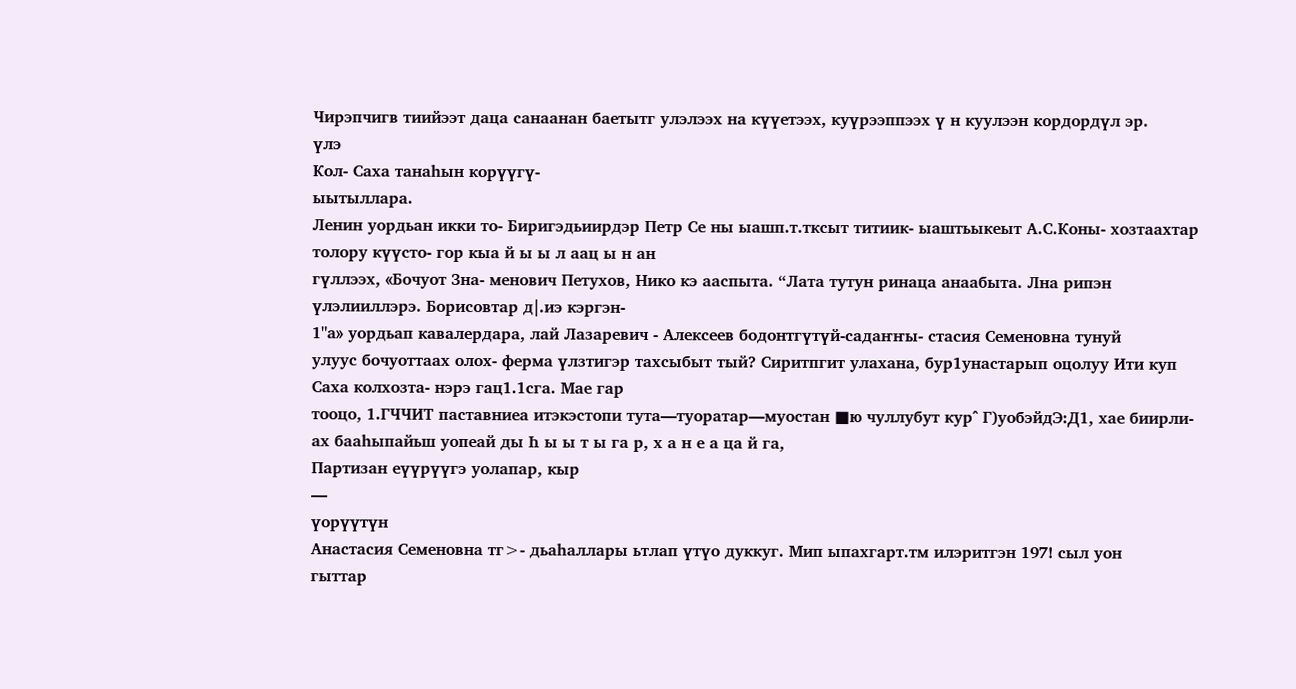Чирэпчигв тиийээт даца санаанан баетытг улэлээх на күүетээх, куүрээппээх ү н куулээн кордордүл эр.
үлэ
Кол- Саха танаһын корүүгү-
ыытыллара.
Ленин уордьан икки то- Биригэдьиирдэр Петр Се ны ыашп.т.тксыт титиик- ыаштьыкеыт А.С.Коны- хозтаахтар толору күүсто- гор кыа й ы ы л аац ы н ан
гүллээх, «Бочуот Зна- менович Петухов, Нико кэ ааспыта. “Лата тутун ринаца анаабыта. Лна рипэн үлэлииллэрэ. Борисовтар д|.иэ кэргэн-
1"а» уордьап кавалердара, лай Лазаревич - Алексеев бодонтгүтүй-садаҥҥы- стасия Семеновна тунуй
улуус бочуоттаах олох- ферма үлзтигэр тахсыбыт тый? Сиритпгит улахана, бур1унастарып оцолуу Ити куп Саха колхозта- нэрэ гац1.1сга. Мае гар
тооцо, 1.ГЧЧИТ паставниеа итэкэстопи тута—туоратар—муостан ■ю чуллубут кур^ Г)уобэйдЭ:Д1, хае биирли- ах бааһыпайьш уопеай ды Һ ы ы т ы га р, х а н е а ца й га,
Партизан еүүрүүгэ уолапар, кыр
—
үорүүтүн
Анастасия Семеновна тг>- дьаһаллары ьтлап үтүо дуккуг. Мип ыпахгарт.тм илэритгэн 197! сыл уон
гыттар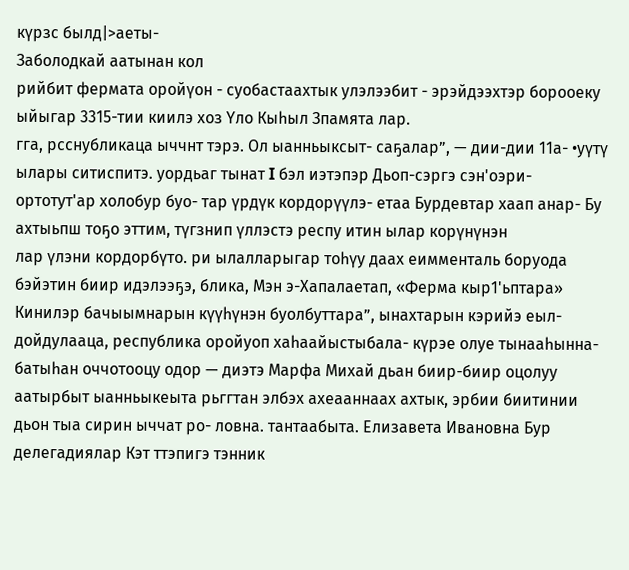күрзс былд|>аеты-
Заболодкай аатынан кол
рийбит фермата оройүон - суобастаахтык улэлээбит - эрэйдээхтэр борооеку ыйыгар 3315-тии киилэ хоз Үло Кыһыл Зпамята лар.
гга, рсснубликаца ыччнт тэрэ. Ол ыанньыксыт- саҕалар”, — дии-дии 11а- •уүтү ылары ситиспитэ. уордьаг тынат I бэл иэтэпэр Дьоп-сэргэ сэн'оэри-
ортотут'ар холобур буо- тар үрдүк кордорүүлэ- етаа Бурдевтар хаап анар- Бу ахтыьпш тоҕо эттим, түгзнип үллэстэ респу итин ылар корүнүнэн
лар үлэни кордорбүто. ри ылалларыгар тоһүу даах еимменталь боруода бэйэтин биир идэлээҕэ, блика, Мэн э-Хапалаетап, «Ферма кыр1'ьптара»
Кинилэр бачыымнарын күүһүнэн буолбуттара”, ынахтарын кэрийэ еыл- дойдулааца, республика оройуоп хаһаайыстыбала- күрэе олуе тынааһынна-
батыһан оччотооцу одор — диэтэ Марфа Михай дьан биир-биир оцолуу аатырбыт ыанньыкеыта рьггтан элбэх ахеааннаах ахтык, эрбии биитинии
дьон тыа сирин ыччат ро- ловна. тантаабыта. Елизавета Ивановна Бур делегадиялар Кэт ттэпигэ тэнник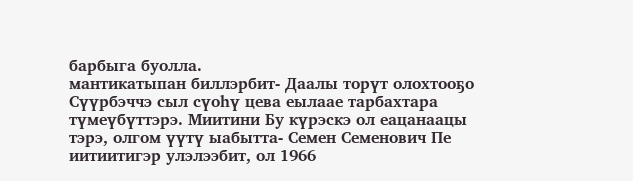барбыга буолла.
мантикатыпан биллэрбит- Даалы торүт олохтооҕо Сүүрбэччэ сыл сүоһү цева еылаае тарбахтара түмеүбүттэрэ. Миитини Бу күрэскэ ол еацанаацы
тэрэ, олгом үүтү ыабытта- Семен Семенович Пе иитиитигэр улэлээбит, ол 1966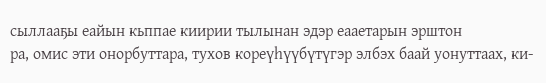сыллааҕы еайын кьппае киирии тылынан эдэр еааетарын эрштон
ра, омис эти онорбуттара, тухов кореүһүүбүтүгэр элбэх баай уонуттаах, ки-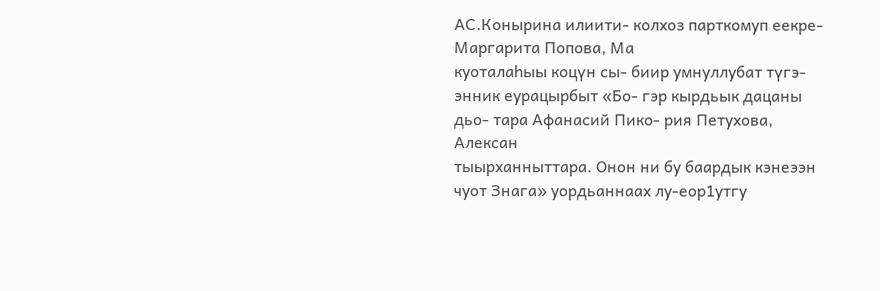АС.Конырина илиити- колхоз парткомуп еекре- Маргарита Попова, Ма
куоталаһыы коцүн сы- биир умнуллубат түгэ- энник еурацырбыт «Бо- гэр кырдьык дацаны дьо- тара Афанасий Пико- рия Петухова, Алексан
тыырханныттара. Онон ни бу баардык кэнеээн чуот Знага» уордьаннаах лу-еор1утгу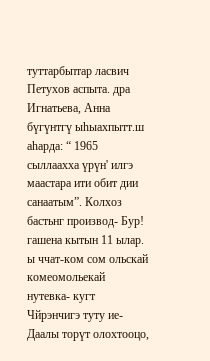туттарбьптар ласвич Петухов аспыта. дра Игнатьева, Анна
бүгүнтгү ыһыахпытт.ш аһарда: “ 1965 сыллаахха үрүн' илгэ маастара ити обит дии санаатым”. Колхоз бастьнг производ- Бур! гашена кытын 11 ылар.
ы ччат-ком сом ольскай комеомольекай нутевка- кугт Чйрэнчигэ туту ие- Даалы торүт олохтооцо,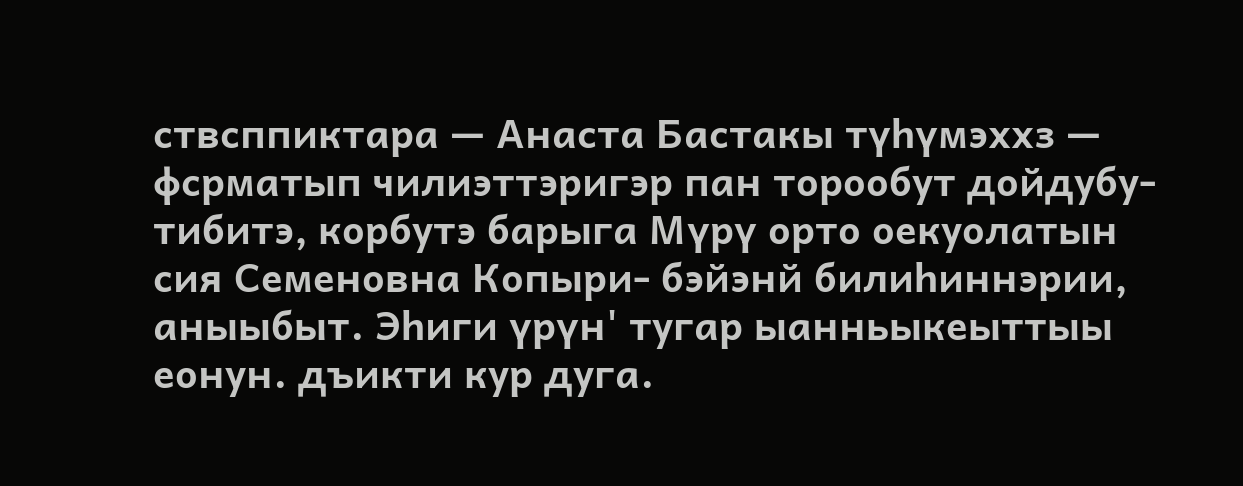ствсппиктара — Анаста Бастакы түһүмэххз —
фсрматып чилиэттэригэр пан торообут дойдубу- тибитэ, корбутэ барыга Мүрү орто оекуолатын сия Семеновна Копыри- бэйэнй билиһиннэрии,
аныыбыт. Эһиги үрүн' тугар ыанньыкеыттыы еонун. дъикти кур дуга.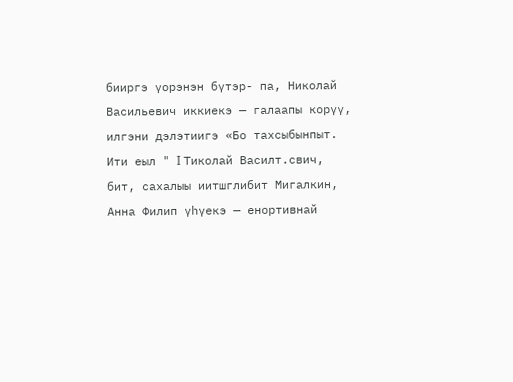бииргэ үорэнэн бүтэр- па, Николай Васильевич иккиекэ — галаапы корүү,
илгэни дэлэтиигэ «Бо тахсыбынпыт. Ити еыл " I Тиколай Василт.свич, бит, сахалыы иитшглибит Мигалкин, Анна Филип үһүекэ — енортивнай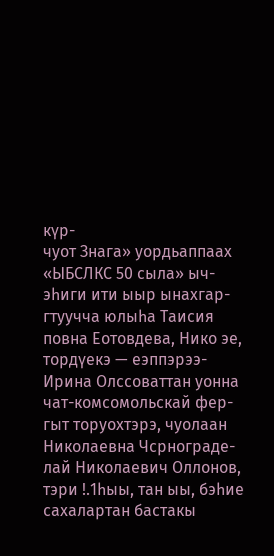күр-
чуот Знага» уордьаппаах «ЫБСЛКС 50 сыла» ыч- эһиги ити ыыр ынахгар- гтуучча юлыһа Таисия повна Еотовдева, Нико эе, тордүекэ — еэппэрээ-
Ирина Олссоваттан уонна чат-комсомольскай фер- гыт торуохтэрэ, чуолаан Николаевна Чсрнограде- лай Николаевич Оллонов, тэри !.1һыы, тан ыы, бэһие
сахалартан бастакы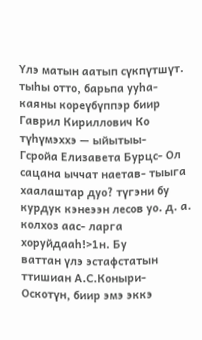Үлэ матын аатып сүкпүтшүт. тыһы отто, барьпа ууһа- каяны кореүбүппэр биир Гаврил Кириллович Ко түһүмэххэ — ыйытыы-
Гсройа Елизавета Бурцс- Ол сацана ыччат наетав- тыыга хаалаштар дуо? түгэни бу курдук кэнеээн лесов уо. д. а. колхоз аас- ларга хоруйдааһ!>1н. Бу
ваттан үлэ эстафстатын ттишиан А.С.Коныри- Оскотүн, биир эмэ эккэ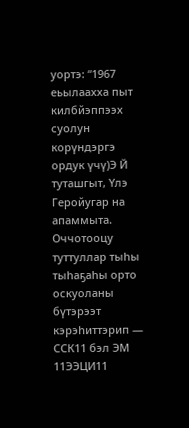уортэ: “1967 еьылаахха пыт килбйэппээх суолун корүндэргэ ордук үчү)Э Й
туташгыт, Үлэ Геройугар на апаммыта. Оччотооцу туттуллар тыһы тыһаҕаһы орто оскуоланы бүтэрээт кэрэһиттэрип — ССК11 бэл ЭМ 11ЭЭЦИ11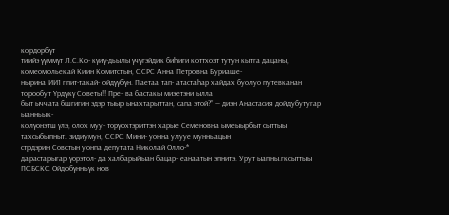кордорбүт
тиийэ үүммүт Л.С.Ко- күиү-дьылы үчүгэйдик биһиги коттхозт тутун кытга дацаны, комеомольекай Киин Комитстын, ССРС Анна Петровна Буриаше-
нырина ИИ1 гпит-такай- ойдүүбүн. Паетаа тап- атастаһар хайдах буолуо путевканан торообут Үрдүкү Советы!! Пре- ва бастакы миэетэни ылла
быт ыччата бшгигин эдэр тыыр ынахтарыттан, сапа этой?” — диэн Анастасия дойдубутугар ыанньык-
колүонэтш үлэ, олох муу- торүохтэриттэн харые Семеновна ымеыырбыт сыттыы тахсыбыпныт. зидиумун, ССРС Мини- уонна улууе мунньацын
стрдэрин Совстын уонпа депутата Николай Олло-*
дарастарыгар үорэтол- да халбарыйыан бацар- еанаатын эпнитэ. Урут ыапны.гксыттыы ПСБСКС Ойдобүнньүк нов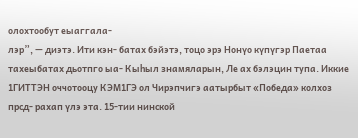олохтообут еыаггала-
лэр”, — диэтэ. Ити кэн- батах бэйэтэ, тоцо эрэ Нонүо күпүгэр Паетаа тахеыбатах дьотпго ыа- Кыһыл знамяларын, Ле ах бэлэцин тупа. Иккие
1ГИТТЭН оччотооцу КЭМ1ГЭ ол Чирэпчигэ аатырбыт «Победа» колхоз прсд- рахап үлэ эта. 15-тии нинской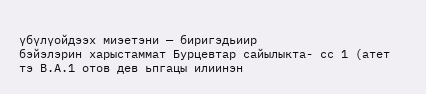үбүлүойдээх миэетэни — биригэдьиир
бэйэлэрин харыстаммат Бурцевтар сайылыкта- сс 1 (атет тэ В.А.1 отов дев ьпгацы илиинэн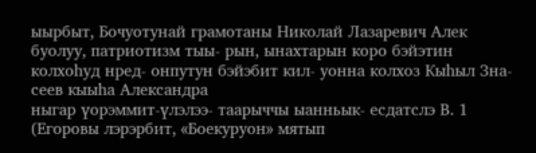ыырбыт, Бочуотунай грамотаны Николай Лазаревич Алек
буолуу, патриотизм тыы- рын, ынахтарын коро бэйэтин колхоһуд нред- онпутун бэйэбит кил- уонна колхоз Кыһыл Зна- сеев кыыһа Александра
ныгар үорэммит-үлэлээ- таарыччы ыанньык- есдатслэ В. 1 (Егоровы лэрэрбит, «Боекуруон» мятып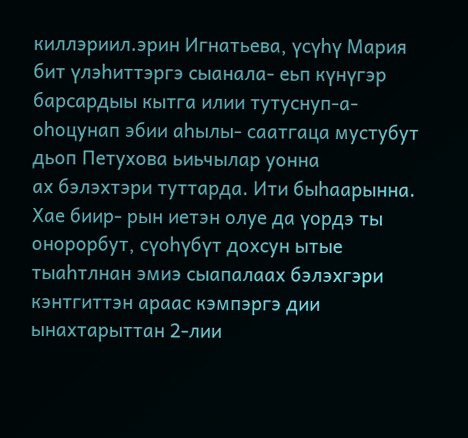киллэриил.эрин Игнатьева, үсүһү Мария
бит үлэһиттэргэ сыанала- еьп күнүгэр барсардыы кытга илии тутуснуп-а- оһоцунап эбии аһылы- саатгаца мустубут дьоп Петухова ьиьчылар уонна
ах бэлэхтэри туттарда. Ити быһаарынна. Хае биир- рын иетэн олуе да үордэ ты онорорбут, сүоһүбүт дохсун ытые тыаһтлнан эмиэ сыапалаах бэлэхгэри
кэнтгиттэн араас кэмпэргэ дии ынахтарыттан 2-лии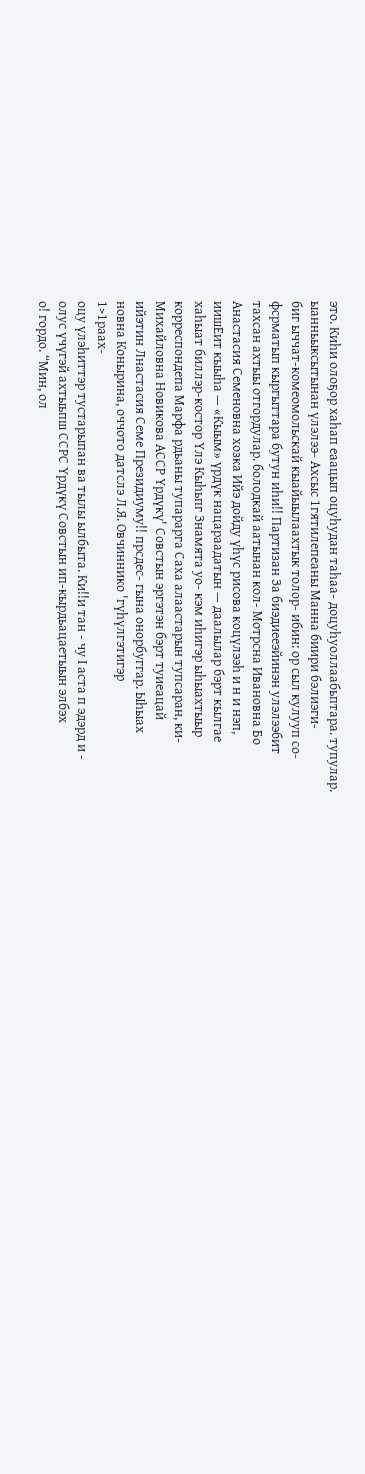это. Киһи олоҕор хаһап еаацып оцуһудан таһаа- доцуһуоллаабьптара. тупулар.
ыанньыксытынан үлэлээ- Ахсыс 1гятилепеаны Манна биири бэлиэги-
биг ыччат-комеомольскай кыайыылаахтык толор- ибин: ор сыл кулууп со-
фсрматып кыргыттара бутун иһи!! Партизан За биэдиееэйинэн улэлээбит
тахсан ахтыы отгордулар. болодкай аатынан кол- Мотрсна Ивановна Бо
Анастасия Семеновна хозка Ийэ дойду үһүс рисова коцүлээһ и н и нэп,
иишЕит кыыһа — «Кыым» үрдүк нацараадатын — даалылар бэрт кылгае
хаһыат биллэр-костор Үлэ Кыһьпг Знамята уо- кэм иһигэр ыһыахтыыр
корреспондепа Марфа рдьаны тупарарга Саха алаастарын тупсаран, ки-
Михайловна Новикова АССР Үрдүкү' Совстын эргэтэн бэрт туиеацай
ийэтин Лнастасия Семе Президиуму!! прсдес- гына онорбуггар. Ыһыах
новна Конырина, оччото датслэ Л.Я. Овчиннико 'гүһүлгэтигэр
1>1раах-
оцу үлэһиттэр тустарыпан ва тылы ылбыта. Ки!!и тан - чу I аста п эдэрд и -
олус үчүгэй ахтыьпш ССРС Үрдүкү Совстын ип-кырдьацаетыын элбэх
о! гордо. “Мин, ол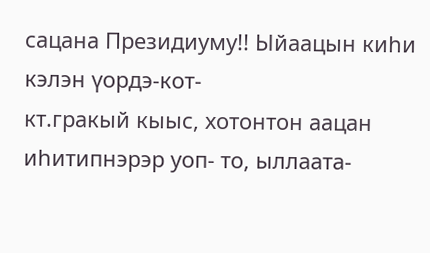сацана Президиуму!! Ыйаацын киһи кэлэн үордэ-кот-
кт.гракый кыыс, хотонтон аацан иһитипнэрэр уоп- то, ыллаата-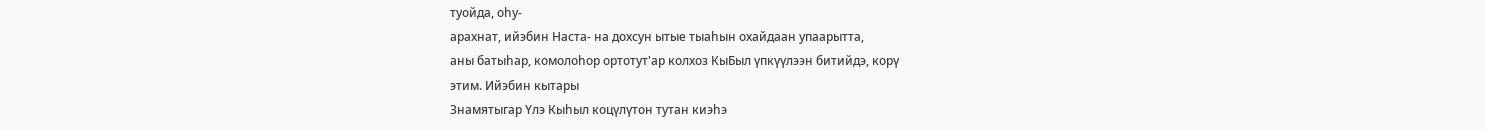туойда, оһу-
арахнат, ийэбин Наста- на дохсун ытые тыаһын охайдаан упаарытта,
аны батыһар, комолоһор ортотут'ар колхоз КыБыл үпкүүлээн битийдэ, корү
этим. Ийэбин кытары
Знамятыгар Үлэ Кыһыл коцүлүтон тутан киэһэ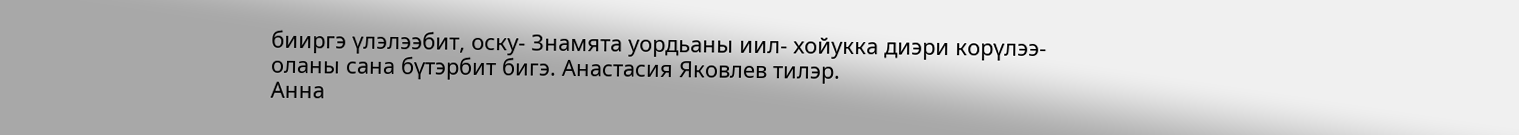бииргэ үлэлээбит, оску- Знамята уордьаны иил- хойукка диэри корүлээ-
оланы сана бүтэрбит бигэ. Анастасия Яковлев тилэр.
Анна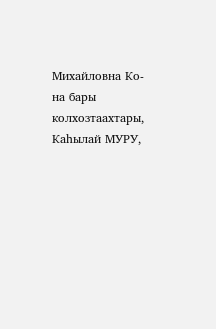Михайловна Ко- на бары колхозтаахтары, Каһылай МУРУ,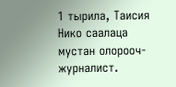1 тырила, Таисия Нико саалаца мустан олорооч- журналист.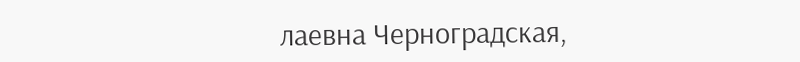лаевна Черноградская,